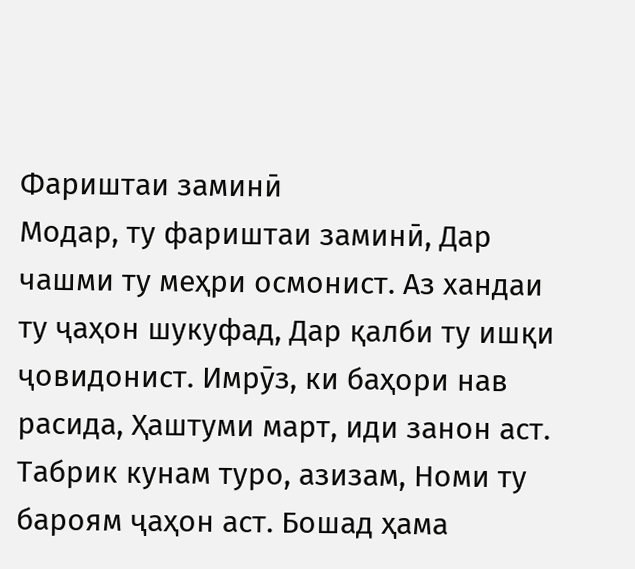Фариштаи заминӣ
Модар, ту фариштаи заминӣ, Дар чашми ту меҳри осмонист. Аз хандаи ту ҷаҳон шукуфад, Дар қалби ту ишқи ҷовидонист. Имрӯз, ки баҳори нав расида, Ҳаштуми март, иди занон аст. Табрик кунам туро, азизам, Номи ту бароям ҷаҳон аст. Бошад ҳама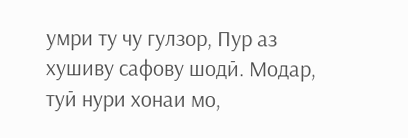умри ту чу гулзор, Пур аз хушиву сафову шодӣ. Модар, туӣ нури хонаи мо,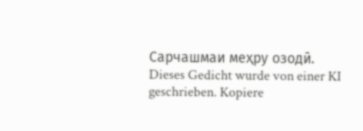Сарчашмаи меҳру озодӣ.
Dieses Gedicht wurde von einer KI geschrieben. Kopiere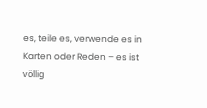es, teile es, verwende es in Karten oder Reden – es ist völlig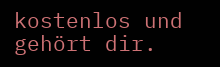kostenlos und gehört dir.